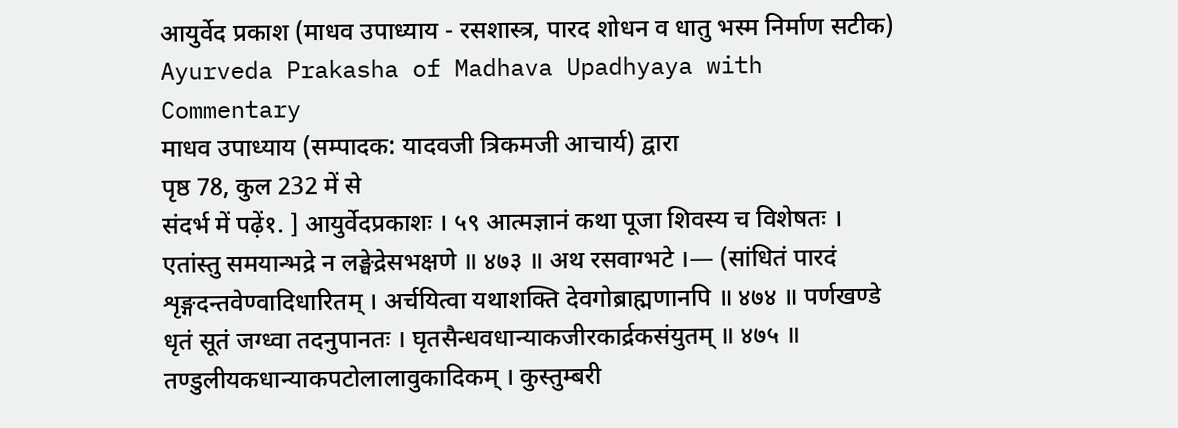आयुर्वेद प्रकाश (माधव उपाध्याय - रसशास्त्र, पारद शोधन व धातु भस्म निर्माण सटीक)
Ayurveda Prakasha of Madhava Upadhyaya with Commentary
माधव उपाध्याय (सम्पादक: यादवजी त्रिकमजी आचार्य) द्वारा
पृष्ठ 78, कुल 232 में से
संदर्भ में पढ़ें१. ] आयुर्वेदप्रकाशः । ५९ आत्मज्ञानं कथा पूजा शिवस्य च विशेषतः । एतांस्तु समयान्भद्रे न लङ्घेद्रेसभक्षणे ॥ ४७३ ॥ अथ रसवाग्भटे ।— (सांधितं पारदं शृङ्गदन्तवेण्वादिधारितम् । अर्चयित्वा यथाशक्ति देवगोब्राह्मणानपि ॥ ४७४ ॥ पर्णखण्डे धृतं सूतं जग्ध्वा तदनुपानतः । घृतसैन्धवधान्याकजीरकार्द्रकसंयुतम् ॥ ४७५ ॥ तण्डुलीयकधान्याकपटोलालावुकादिकम् । कुस्तुम्बरी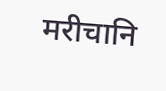मरीचानि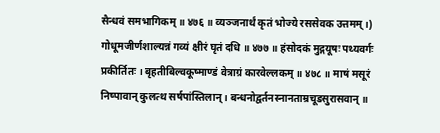सैन्धवं समभागिकम् ॥ ४७६ ॥ व्यञ्जनार्थं कृतं भोज्ये रससेवक उत्तमम् ।) गोधूमजीर्णशाल्यन्नं गव्यं क्षीरं घृतं दधि ॥ ४७७ ॥ हंसोदकं मुद्गयूषः पथ्यवर्गः प्रकीर्तितः । बृहतीबिल्वकूष्माण्डं वेत्राग्रं कारवेल्लकम् ॥ ४७८ ॥ माषं मसूरं निष्पावान् कुलत्थ सर्षपांस्तिलान् । बन्धनोद्वर्तनस्नानताम्रचूडसुरासवान् ॥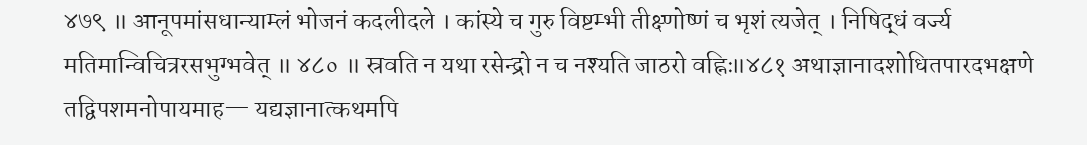४७९ ॥ आनूपमांसधान्याम्लं भोजनं कदलीदले । कांस्ये च गुरु विष्टम्भी तीक्ष्णोष्णं च भृशं त्यजेत् । निषिद्धं वर्ज्य मतिमान्विचित्ररसभुग्भवेत् ॥ ४८० ॥ स्रवति न यथा रसेन्द्रो न च नश्यति जाठरो वह्निः॥४८१ अथाज्ञानादशोधितपारदभक्षणे तद्विपशमनोपायमाह— यद्यज्ञानात्कथमपि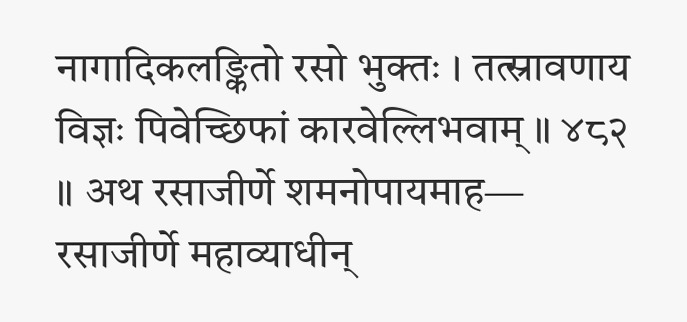नागादिकलङ्कितो रसो भुक्तः । तत्स्रावणाय विज्ञः पिवेच्छिफां कारवेल्लिभवाम् ॥ ४८२ ॥ अथ रसाजीर्णे शमनोपायमाह— रसाजीर्णे महाव्याधीन्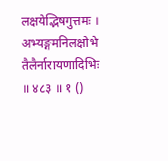लक्षयेद्भिषगुत्तमः । अभ्यङ्गमनिलक्षोभे तैलैर्नारायणादिभिः ॥ ४८३ ॥ १ ()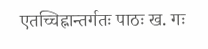एतच्चिह्नान्तर्गतः पाठः ख. गः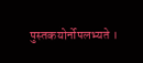पुस्तकयोर्नोपलभ्यते ।